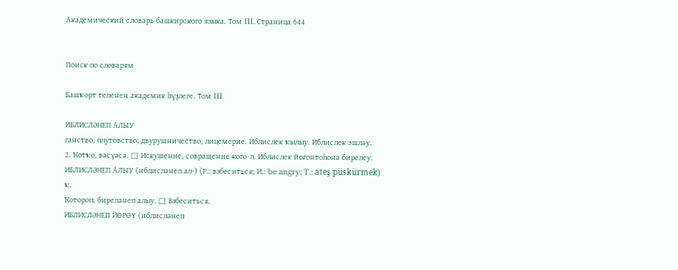Академический словарь башкирского языка. Том III. Страница 644


Поиск по словарям

Башҡорт теленең академик һүҙлеге. Том III

ИБЛИСЛӘНЕП АЛЫУ
ганство, плутовство; двурушничество, лицемерие. Иблислек ҡылыу. Иблислек эшләу.
2. Ҡотҡо, вәсүәсә. □ Искушение, совращение кого-л. Иблислек йоғонтоһона бирелеу.
ИБЛИСЛӘНЕП АЛЫУ (иблисләнеп ал-) (Р.: взбеситься; И.: be angry; T.: ateş püskürmek) ҡ.
Ҡотороп, биреләнеп алыу. □ Взбеситься.
ИБЛИСЛӘНЕП ЙӨРӨҮ (иблисләнеп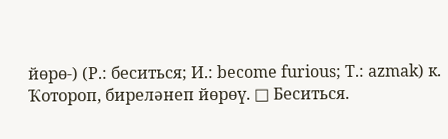йөрө-) (Р.: беситься; И.: become furious; T.: azmak) к.
Ҡотороп, биреләнеп йөрөү. □ Беситься.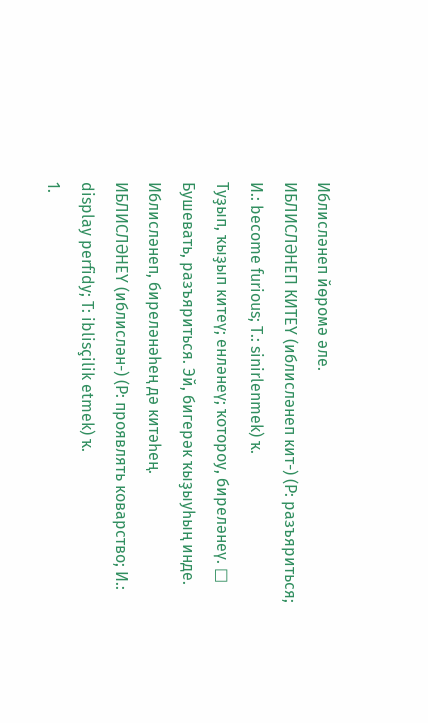Иблисләнеп йөромә әле.
ИБЛИСЛӘНЕП КИТЕҮ (иблисләнеп кит-) (Р: разъяриться; И.: become furious; T.: sinirlenmek) ҡ.
Туҙып, ҡыҙып китеү; енләнеү; ҡотороу, биреләнеү. □ Бушевать, разъяриться. Эй, бигерәк ҡыҙыуһың инде. Иблисләнеп, биреләнәһең дә китәһең.
ИБЛИСЛӘНЕҮ (иблислән-) (Р: проявлять коварство; И.: display perfidy; T: iblisçilik etmek) ҡ.
1.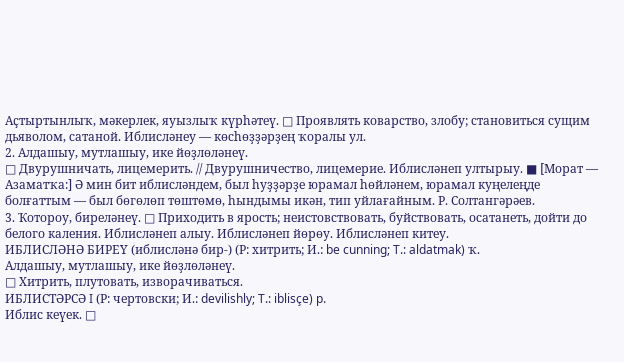Аҫтыртынлыҡ, мәкерлек, яуызлыҡ күрһәтеү. □ Проявлять коварство, злобу; становиться сущим дьяволом, сатаной. Иблисләнеу — көсһөҙҙәрҙең ҡоралы ул.
2. Алдашыу, мутлашыу, ике йөҙлөләнеү.
□ Двурушничать, лицемерить. // Двурушничество, лицемерие. Иблисләнеп ултырыу. ■ [Морат — Азаматҡа:] Ә мин бит иблисләндем, был һуҙҙәрҙе юрамал һөйләнем, юрамал куңелеңде болғаттым — был бөгөлөп төштөмө, һындымы икән, тип уйлағайным. Р. Солтангәрәев.
3. Ҡотороу, биреләнеү. □ Приходить в ярость; неистовствовать, буйствовать, осатанеть, дойти до белого каления. Иблисләнеп алыу. Иблисләнеп йөрөу. Иблисләнеп китеу.
ИБЛИСЛӘНӘ БИРЕҮ (иблисләнә бир-) (Р: хитрить; И.: be cunning; T.: aldatmak) ҡ.
Алдашыу, мутлашыу, ике йөҙлөләнеү.
□ Хитрить, плутовать, изворачиваться.
ИБЛИСТӘРСӘ I (Р: чертовски; И.: devilishly; T.: iblisçe) p.
Иблис кеүек. □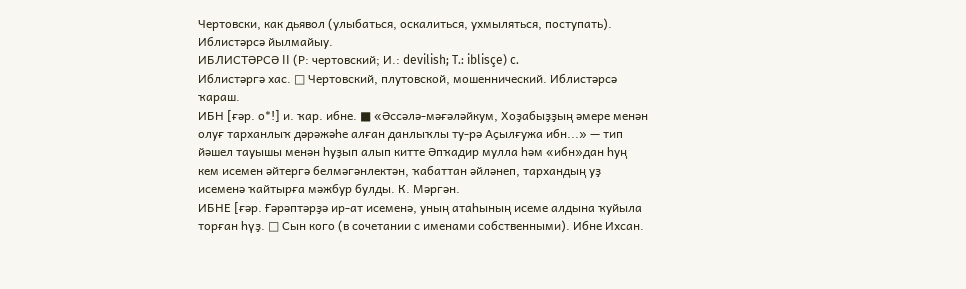Чертовски, как дьявол (улыбаться, оскалиться, ухмыляться, поступать). Иблистәрсә йылмайыу.
ИБЛИСТӘРСӘ II (Р: чертовский; И.: devilish; T.: iblisçe) c.
Иблистәргә хас. □ Чертовский, плутовской, мошеннический. Иблистәрсә ҡараш.
ИБН [ғәр. о*!] и. ҡар. ибне. ■ «Әссәлә-мәғәләйкум, Хоҙабыҙҙың әмере менән олуғ тарханлыҡ дәрәжәһе алған данлыҡлы ту-рә Аҫылғужа ибн...» — тип йәшел тауышы менән һуҙып алып китте Әпҡадир мулла һәм «ибн»дан һуң кем исемен әйтергә белмәгәнлектән, ҡабаттан әйләнеп, тархандың уҙ исеменә ҡайтырға мәжбур булды. К. Мәргән.
ИБНЕ [ғәр. Ғәрәптәрҙә ир-ат исеменә, уның атаһының исеме алдына ҡуйыла торған һүҙ. □ Сын кого (в сочетании с именами собственными). Ибне Ихсан.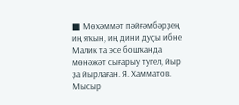■ Мөхәммәт пәйғәмбәрҙең иң яҡын, иң дини дуҫы ибне Малик та эсе бошҡанда мөнәжәт сығарыу тугел, йыр ҙа йырлаған. Я. Хамматов. Мысыр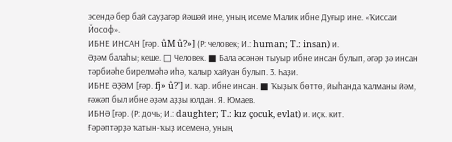эсендә бер бай сауҙагәр йәшәй ине, уның исеме Малик ибне Дуғыр ине. «Ҡиссаи Йософ».
ИБНЕ ИНСАН [ғәр. ûM û?»] (Р: человек; И.: human; T.: insan) и.
Әҙәм балаһы; кеше. □ Человек. ■ Бала әсәнән тыуыр ибне инсан булып, әгәр ҙә инсан тәрбиәһе бирелмәһә иһә, ҡалыр хайуан булып. 3. Һаҙи.
ИБНЕ ӘҘӘМ [ғәр. fj» û?'] и. ҡар. ибне инсан. ■ Ҡыҙыҡ бөттө, йыһанда ҡалманы йәм, ғәжәп был ибне әҙәм аҙҙы юлдан. Я. Юмаев.
ИБНӘ [ғәр. (Р: дочь; И.: daughter; T.: kız çocuk, evlat) и. иҫк. кит.
Ғәрәптәрҙә ҡатын-ҡыҙ исеменә, уның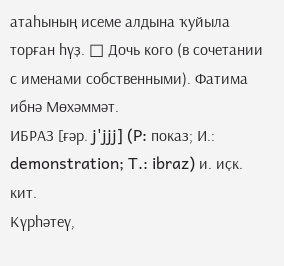атаһының исеме алдына ҡуйыла торған һүҙ. □ Дочь кого (в сочетании с именами собственными). Фатима ибнә Мөхәммәт.
ИБРАЗ [ғәр. j'jjj] (P: показ; И.: demonstration; T.: ibraz) и. иҫк. кит.
Күрһәтеү,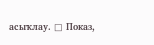асыҡлау. □ Показ,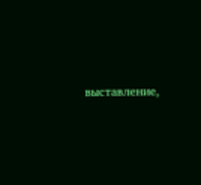выставление,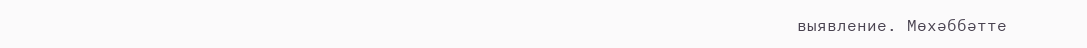выявление. Мөхәббәтте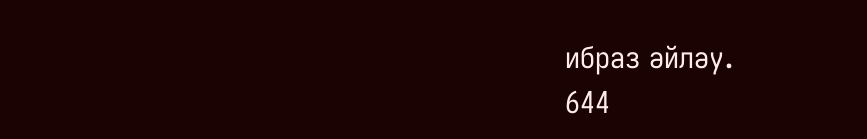ибраз әйләу.
644